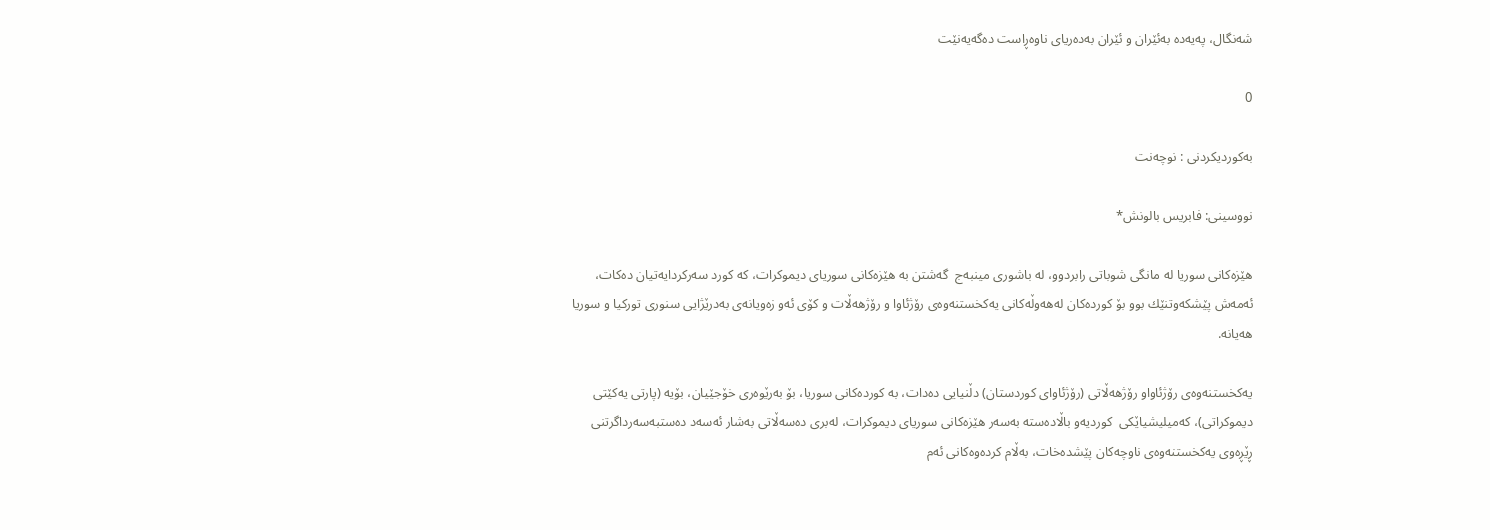شه‌نگال، په‌یه‌ده‌ به‌ئێران و ئێران به‌ده‌ریای ناوه‌ڕاست ده‌گه‌یه‌نێت

0

به‌كوردیكردنی : نوچه‌نت

نووسينى: فابريس بالونش*

هێزه‌كانى سوريا له‌ مانگى شوباتى رابردوو، له‌ باشورى مينبه‌ج  گه‌شتن به‌ هێزه‌كانی سوریای دیموكرات، كه‌ كورد سه‌ركردايه‌تيان ده‌كات، ئه‌مه‌ش پێشكه‌وتنێك بوو بۆ كورده‌كان له‌هه‌وڵه‌كانی يه‌كخستنه‌وه‌ى رۆژئاوا و رۆژهه‌ڵات و كۆى ئه‌و زه‌ويانه‌ى به‌درێژايى سنورى توركيا و سوريا هه‌یانه‌.

یه‌كخستنه‌وه‌ی رۆژئاواو رۆژهه‌ڵاتی (رۆژئاوای كوردستان) دڵنيايى ده‌دات، به‌ كورده‌كانى سوريا، بۆ به‌رێوه‌رى خۆجێيان، بۆیه‌ (پارتى يه‌كێتى ديموكراتى)، كه‌ميليشياێكى  كورديه‌و باڵاده‌سته‌ به‌سه‌ر هێزه‌كانى سورياى ديموكرات‌، له‌برى ده‌سه‌ڵاتى به‌شار ئه‌سه‌د ده‌ستبه‌سه‌رداگرتنى ڕێڕه‌وی یه‌كخستنه‌وه‌ی ناوچه‌كان‌‌ پێشده‌خات، به‌ڵام كرده‌وه‌‌كانى ئه‌م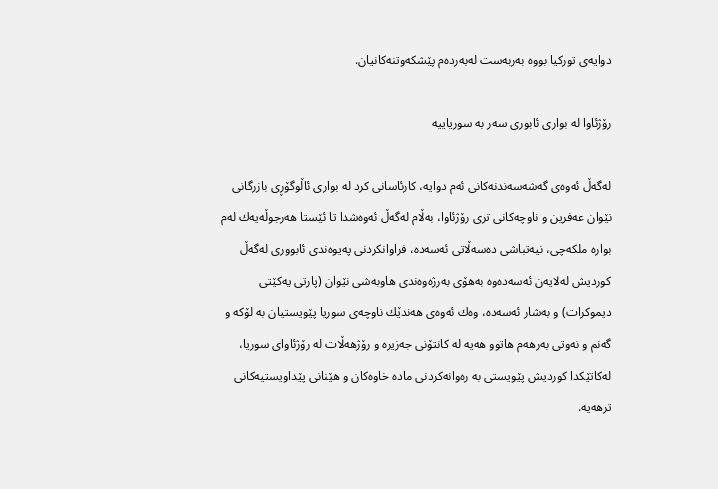دوايه‌ى توركيا بووه‌ به‌ربه‌ست له‌به‌رده‌م پێشكه‌وتنه‌كانیان.

رۆژئاوا له‌ بوارى ئابورى سه‌ر به ‌سورياييه‌

له‌گه‌ڵ ئه‌وه‌ى گه‌شه‌سه‌ندنه‌كانى ئه‌م دوايه‌، كارئاسانى كرد له‌ بوارى ئاڵوگۆڕى بازرگانى نێوان عه‌فرين و ناوچه‌كانى ترى رۆژئاوا، به‌ڵام له‌گه‌ڵ ئه‌وه‌شدا تا ئێستا هه‌رجوڵه‌يه‌ك له‌م بواره‌ ملكه‌چى، نيه‌تباشى ده‌سه‌ڵاتى ئه‌سه‌ده‌، فراوانكردنى په‌يوه‌ندى ئابوورى له‌گه‌ڵ كوردیش له‌لایه‌ن ئه‌سه‌ده‌وه‌ به‌هۆى به‌رژه‌وه‌ندى هاوبه‌شى نێوان (پارتى يه‌كێتى ديموكرات) و به‌شار ئه‌سه‌ده‌، وه‌ك ئه‌وه‌ی هه‌ندێك ناوچه‌ى سوريا پێويستيان به‌ لۆكه‌ و گه‌نم و نه‌وتى به‌رهه‌م هاتوو هه‌يه‌ له‌ كانتۆنى جه‌زيره ‌و رۆژهه‌ڵات له‌ رۆژئاواى سوريا، له‌كاتێكدا كورديش پێويستى به‌ ره‌وانه‌كردنى ماده‌ خاوه‌كان و هێنانى پێداويستيه‌كانى ترهه‌يه‌.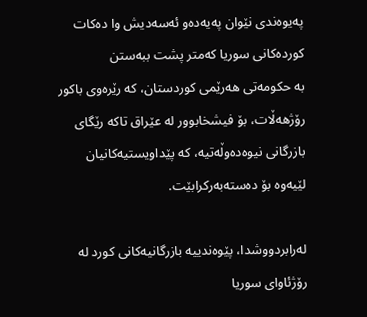په‌يوه‌ندی نێوان په‌یه‌ده‌و ئه‌سه‌دیش وا ده‌كات كورده‌كانى سوريا كه‌متر پشت ببه‌ستن به ‌حكومه‌تى هه‌رێمى كوردستان، كه‌ رێره‌وى باكور رۆژهه‌ڵات، بۆ فيشخابوور له‌ عێراق تاكه‌ رێگاى بازرگانى نيوه‌ده‌وڵه‌تيه‌، كه‌ پێداويستيه‌كانيان لێيه‌وه‌ بۆ ده‌سته‌به‌ركرابێت.

له‌رابردووشدا، پێوه‌ندييه‌ بازرگانيه‌كانى كورد له‌ رۆژئاواى سوريا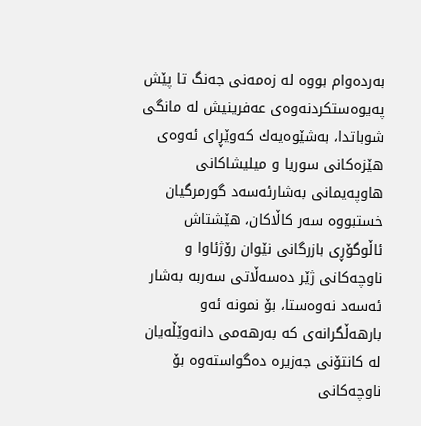به‌رده‌وام بووه‌ له‌ زه‌مه‌نى جه‌نگ تا پێش په‌يوه‌ستكردنه‌وه‌ى عه‌فرينیش له‌ مانگى شوباتدا، به‌شێوه‌یه‌ك كه‌وێڕای ئه‌وه‌ى هێزه‌كانى سوريا و ميليشاكانى هاوپه‌يمانى به‌شارئه‌سه‌د گورمرگيان خستبووه‌ سه‌ر كاڵاكان، هێشتاش ئاڵوگۆڕى بازرگانى نێوان رۆژئاوا و ناوچه‌كانى ژێر ده‌سه‌ڵاتى سه‌ربه‌ به‌شار ئه‌سه‌د نه‌وه‌ستا، بۆ نمونه‌ ئه‌و بارهه‌ڵگرانه‌ى كه‌ به‌رهه‌مى دانه‌وێڵه‌يان له‌ كانتۆنى جه‌زيره‌ ده‌گواسته‌وه‌ بۆ ناوچه‌كانى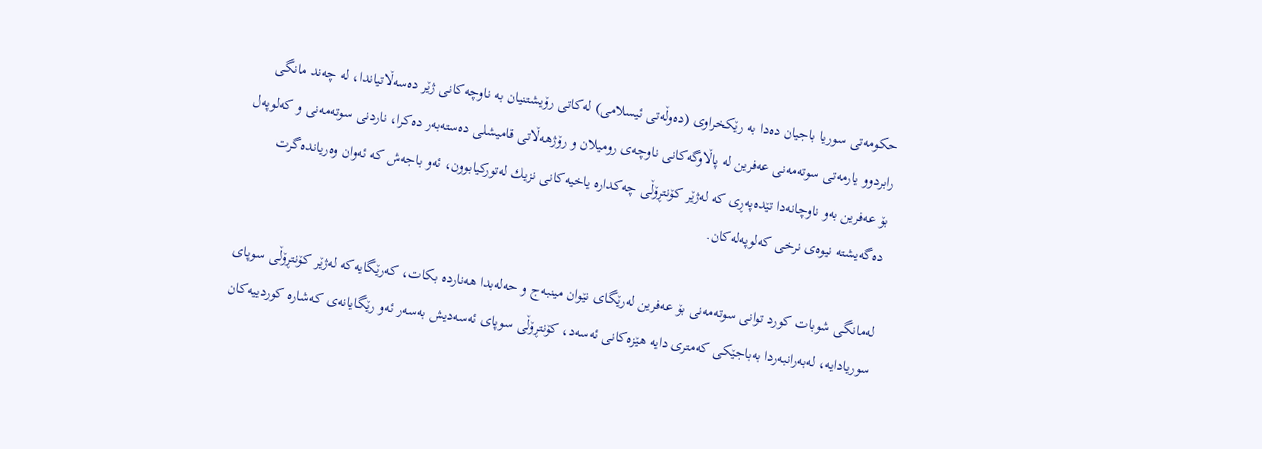حكومه‌تى سوريا باجيان ده‌دا به‌ رێكخراوى (ده‌وڵه‌تى ئيسلامى) له‌كاتى رۆيشتنيان به‌ ناوچه‌كانى ژێر ده‌سه‌ڵاتياندا، له‌ چه‌ند مانگى رابردوو يارمه‌تى سوته‌مه‌نى عه‌فرين له‌ پاڵاوگه‌كانى ناوچه‌ى روميلان و رۆژهه‌ڵاتى قاميشلى ده‌سته‌به‌ر ده‌كرا، ناردنی سوته‌مه‌نی و كه‌لوپه‌ل بۆ عه‌فرین به‌و ناوچانه‌دا تێده‌په‌ڕی كه‌ له‌ژێر كۆنتڕۆڵی چه‌كداره‌ ياخيه‌كانی نزیك‌‌ له‌توركيابوون، ئه‌و باجه‌ش كه‌ ئه‌وان وه‌ریانده‌گرت ده‌گه‌يشته‌ نيوه‌ى نرخی كه‌لوپه‌له‌كان‌.

له‌مانگى شوبات كورد توانى سوته‌مه‌نى بۆ عه‌فرين له‌رێگاى نێوان مينبه‌ج و حه‌له‌بدا هه‌نارده‌ بكات، كه‌رێگایه‌كه‌ له‌ژێر كۆنتڕۆڵی سوپای سوریادایه‌، له‌به‌رانبه‌ردا به‌باجێكی كه‌متری دایه‌ هێزه‌كانى ئه‌سه‌د‌، كۆنتڕۆڵی سوپای ئه‌سه‌دیش به‌سه‌ر ئه‌و رێگايانه‌ى كه‌شاره‌ كوردییه‌كان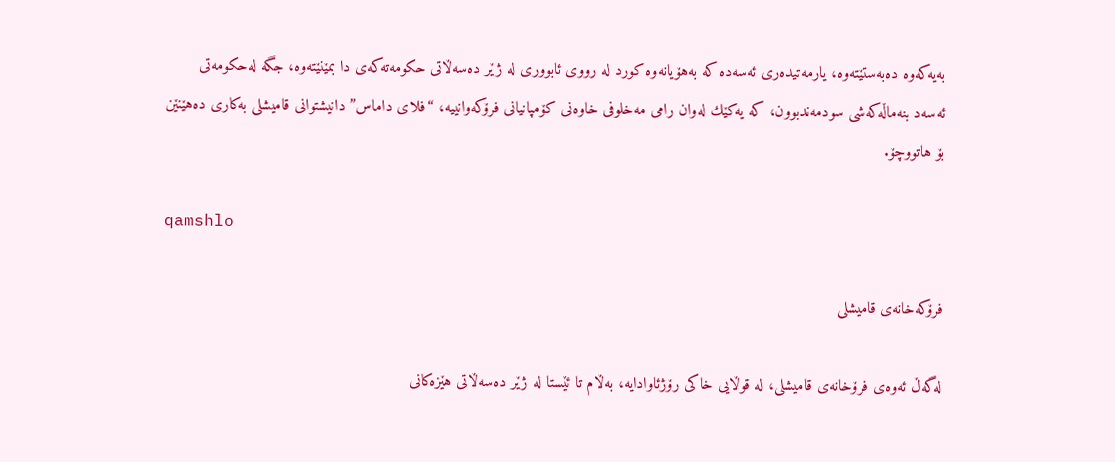به‌یه‌كه‌وه‌ ده‌به‌ستێته‌وه‌، يارمه‌تيده‌رى ئه‌سه‌ده‌ كه‌ به‌هۆیانه‌وه‌ ‌كورد له‌ رووى ئابوورى له‌ ژێر ده‌سه‌ڵاتى حكومه‌ته‌كه‌ى دا بمێنێته‌وه‌، جگه‌ له‌حكومه‌تی ئه‌سه‌د بنه‌ماڵه‌كه‌شی سودمه‌ندبوون، كه يه‌كێك‌ له‌وان‌ رامى مه‌خلوفى خاوه‌نى كۆمپانيانى فرۆكه‌وانيیه‌، “فلاى داماس” دانيشتوانى قاميشلى به‌كارى ده‌هێنێن بۆ هاتووچۆ.

qamshlo

فرۆكه‌خانه‌ى قاميشلى

له‌گه‌ڵ ئه‌وه‌ى فرۆخانه‌ى قاميشلى، له‌ قوڵايى خاكى رۆژئاوادايه‌، به‌ڵام تا ئێستا له‌ ژێر ده‌سه‌ڵاتى هێزه‌كانى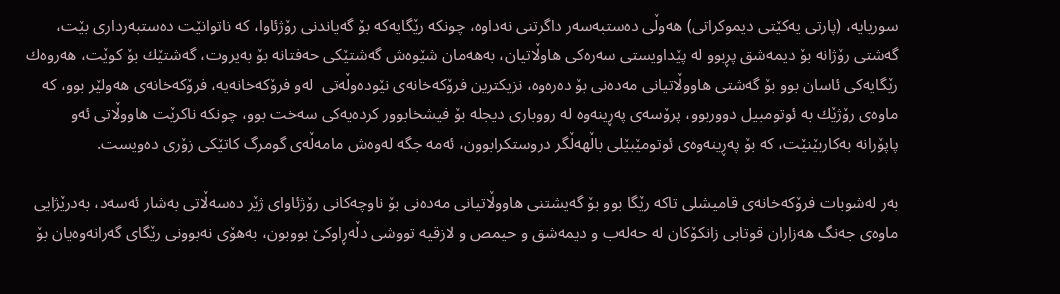سوريايه‌، (پارتى يه‌كێتى ديموكراتى) هه‌وڵى ده‌ستبه‌سه‌ر داگرتنى نه‌داوه‌، چونكه‌ رێگايه‌كه‌ بۆ گه‌ياندنى رۆژئاوا، كه‌ ناتوانێت ده‌ستبه‌ردارى بێت، گه‌شتى رۆژانه‌ بۆ ديمه‌شق پڕبوو له‌ پێداويستى سه‌ره‌كى هاوڵاتيان، به‌هه‌مان شێوه‌ش گه‌شتێكى حه‌فتانه‌ بۆ به‌يروت، گه‌شتێك بۆ كوێت، هه‌روه‌ك رێگايه‌كى ئاسان بوو بۆ گه‌شتى هاووڵاتيانى مه‌ده‌نى بۆ ده‌ره‌وه‌، نزيكترين فرۆكه‌خانه‌ى نێوده‌وڵه‌تى  له‌و فرۆكه‌خانه‌یه‌، فرۆكه‌خانه‌ی هه‌ولێر بوو، كه‌ ماوه‌ى رۆژێك به‌ ئوتومبيل دووربوو، پرۆسه‌ى په‌ڕينه‌وه‌ له‌ رووبارى ديجله‌ بۆ فيشخابوور كرده‌يه‌كى سه‌خت بوو، چونكه‌ ناكرێت هاووڵاتى ئه‌و پاپۆرانه‌ به‌كاربێنێت، كه‌ بۆ په‌ڕينه‌وه‌ى ئوتومێبێلى باڵهه‌ڵگر دروستكرابوون، ئه‌مه‌ جگه‌ له‌وه‌ش مامه‌ڵه‌ى گومرگ كاتێكى زۆرى ده‌ويست.

به‌ر له‌شوبات فرۆكه‌خانه‌ى قاميشلى تاكه‌ رێگا بوو بۆ گه‌يشتنى هاووڵاتيانى مه‌ده‌نى بۆ ناوچه‌كانى رۆژئاواى ژێر ده‌سه‌ڵاتى به‌شار ئه‌سه‌د، به‌درێژايى ماوه‌ى جه‌نگ هه‌زاران قوتابى زانكۆكان له‌ حه‌له‌ب و ديمه‌شق و حيمص و لازقيه‌ تووشى دڵه‌ڕاوكێ بووبون، به‌هۆى نه‌بوونى رێگاى گه‌رانه‌وه‌يان بۆ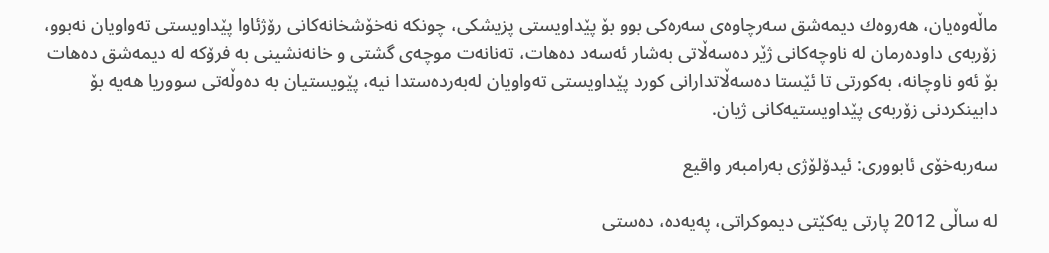ماڵه‌وه‌يان، هه‌روه‌ك ديمه‌شق سه‌رچاوه‌ى سه‌ره‌كى بوو بۆ پێداويستى پزيشكى، چونكه‌ نه‌خۆشخانه‌كانى رۆژئاوا پێداويستى ته‌واويان نه‌بوو، زۆربه‌ى داوده‌رمان له‌ ناوچه‌كانى ژێر ده‌سه‌ڵاتى به‌شار ئه‌سه‌د ده‌هات، ته‌نانه‌ت موچه‌ى گشتى و خانه‌نشينى به‌ فرۆكه‌ له‌ ديمه‌شق ده‌هات بۆ ئه‌و ناوچانه‌، به‌كورتى تا ئێستا ده‌سه‌ڵاتدارانى كورد پێداويستى ته‌واويان له‌به‌رده‌ستدا ‌نيه، پێويستيان به‌ ده‌وڵه‌تى سووريا هه‌يه‌ بۆ دابینكردنی‌ زۆربه‌ى پێداويستيه‌كانى ژيان.

سه‌ربه‌خۆى ئابوورى: ئيدۆلۆژى به‌‌رامبه‌ر واقيع

له‌ ساڵى 2012 پارتى يه‌كێتى ديموكراتی، په‌یه‌ده‌، ده‌ستى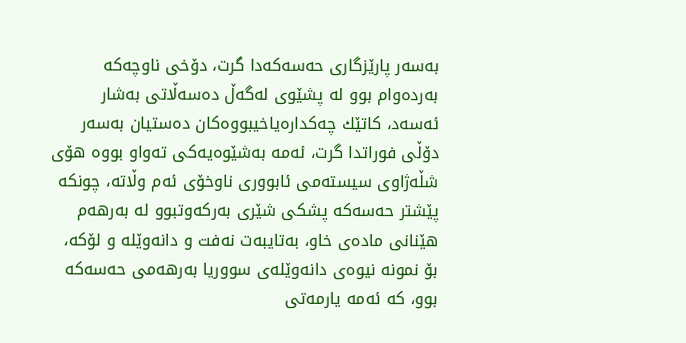به‌سه‌ر پارێزگارى حه‌سه‌كه‌دا گرت، دۆخى ناوچه‌كه‌ به‌رده‌وام بوو له‌ پشێوى له‌گه‌ڵ ده‌سه‌ڵاتى به‌شار ئه‌سه‌د، كاتێك چه‌كداره‌ياخيبووه‌كان ده‌ستيان به‌سه‌ر دۆڵى فوراتدا گرت، ئه‌مه‌ به‌شێوه‌يه‌كى ته‌واو بووه‌ هۆى شڵه‌ژاوى سيسته‌مى ئابوورى ناوخۆى ئه‌م وڵاته‌، چونكه‌ پێشتر حه‌سه‌كه‌ پشكى شێرى به‌ركه‌وتبوو له‌ به‌رهه‌م هێنانى ماده‌ى خاو، به‌تايبه‌ت نه‌فت و دانه‌وێله‌ و لۆكه‌، بۆ نمونه‌ نيوه‌ى دانه‌وێله‌ى سووريا به‌رهه‌مى حه‌سه‌كه‌ بوو، كه‌ ئه‌مه‌ يارمه‌تى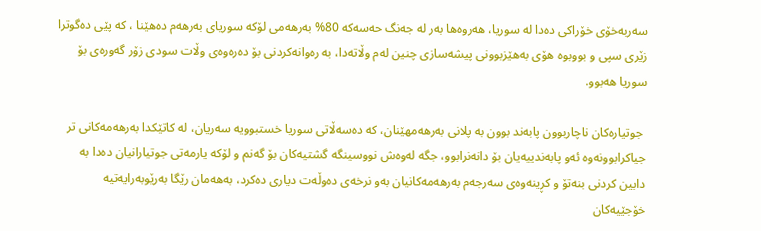سه‌ربه‌خۆى خۆراكى ده‌دا له‌ سوريا، هه‌روه‌ها به‌ر له‌ جه‌نگ حه‌سه‌كه‌ 80% به‌رهه‌مى لۆكه‌ سورياى به‌رهه‌م ده‌هێنا ، كه‌ پێى ده‌گوترا زێرى سپى و بووبوه ‌هۆى به‌هێزبوونى پيشه‌سازى چنين له‌م وڵاته‌دا، به‌ ره‌وانه‌كردنى بۆ ده‌ره‌وه‌ى وڵات سودى زۆر گه‌وره‌ى بۆ سوریا هه‌بوو.

 جوتياره‌كان ناچاربوون پابه‌ند بوون به‌ پلانى به‌رهه‌مهێنان، كه‌ ده‌سه‌ڵاتى سوريا خستبوويه‌ سه‌ریان، له‌ كاتێكدا به‌رهه‌مه‌كانى تر جياكرابوونه‌وه‌ ئه‌و پابه‌ندييه‌يان بۆ دانه‌نرابوو، جگه‌ له‌وه‌ش نووسينگه‌ گشتيه‌كان بۆ گه‌نم و لۆكه‌ يارمه‌تى جوتيارانيان ده‌دا به‌ دابين كردنى بنه‌تۆ و كڕينه‌وه‌ى سه‌رجه‌م به‌رهه‌مه‌كانيان به‌و نرخه‌ى ده‌وڵه‌ت ديارى ده‌كرد، به‌هه‌مان رێگا به‌رێوبه‌رايه‌تيه خۆجێيه‌كان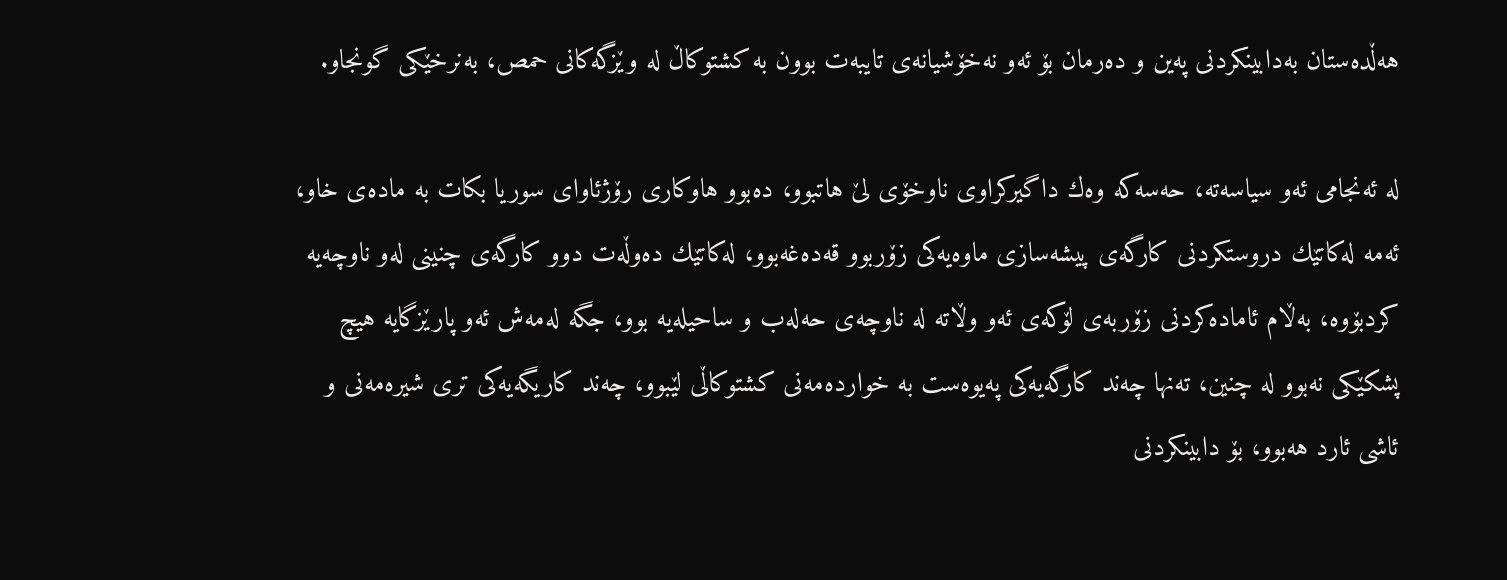هه‌ڵده‌ستان به‌دابينكردنى په‌ين و ده‌رمان بۆ ئه‌و نه‌خۆشيانه‌ى تايبه‌ت بوون به‌ كشتوكاڵ له‌ وێزگه‌كانى حمص، به‌نرخێكى گونجاو.

له‌ ئه‌نجامى ئه‌و سياسه‌ته‌، حه‌سه‌كه‌ وه‌ك داگيركراوى ناوخۆى لێ هاتبوو، ده‌بوو هاوكارى رۆژئاواى سوريا بكات به‌ ماده‌ى خاو، ئه‌مه‌ له‌كاتێك دروستكردنى كارگه‌ى پيشه‌سازى ماوه‌يه‌كى زۆربوو قه‌ده‌غه‌بوو، له‌كاتێك ده‌وڵه‌ت دوو كارگه‌ى چنينى له‌و ناوچه‌يه‌ كردبۆوه‌، به‌ڵام ئاماده‌كردنى زۆربه‌ى لۆكه‌ى ئه‌و وڵاته‌ له‌ ناوچه‌ى حه‌له‌ب و ساحيله‌يه بوو‌، جگه‌ له‌مه‌ش ئه‌و پارێزگايه‌ هيچ پشكێكى نه‌بوو له‌ چنين، ته‌نها چه‌ند كارگه‌يه‌كى په‌يوه‌ست به‌ خوارده‌مه‌نى كشتوكاڵى لێبوو، چه‌ند كاريگه‌يه‌كى ترى شيره‌مه‌نى و ئاشى ئارد هه‌بوو، بۆ دابينكردنى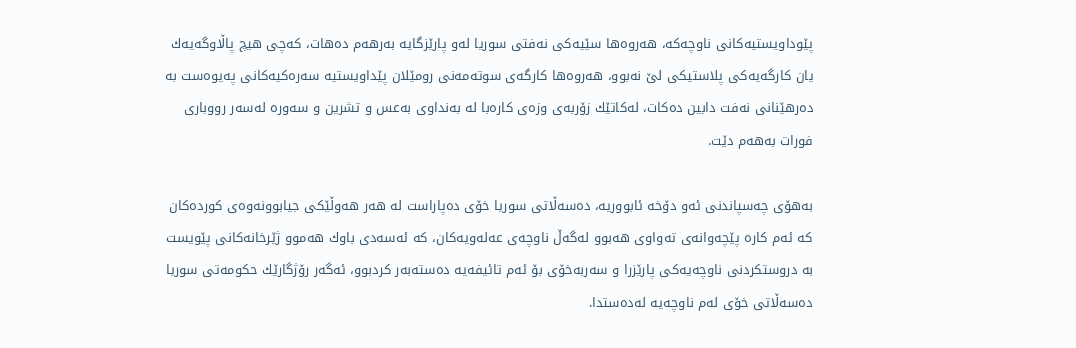پێوداويستيه‌كانى ناوچه‌كه‌، هه‌روه‌ها سێيه‌كى نه‌فتى سوريا له‌و پارێزگايه‌ به‌رهه‌م ده‌هات، كه‌چى هيچ پاڵاوگه‌يه‌ك يان كارگه‌يه‌كى پلاستيكى لێ نه‌بوو، هه‌روه‌ها كارگه‌ى سوته‌مه‌نى رومێلان پێداويستيه‌ سه‌ره‌كيه‌كانى په‌يوه‌ست به‌ ده‌رهێنانى نه‌فت دابين ده‌كات، له‌كاتێك زۆربه‌ى وزه‌ى كاره‌با له‌ به‌نداوى به‌عس و تشرين و سه‌وره‌ له‌سه‌ر رووبارى فورات به‌هه‌م دێت.

به‌هۆى چه‌سپاندنى ئه‌و دۆخه‌ ئابووريه‌،‌ ده‌سه‌ڵاتى سوريا خۆى ده‌پاراست له‌ هه‌ر هه‌وڵێكى جيابوونه‌وه‌ى كورده‌كان كه‌ ئه‌م كاره‌ پێچه‌وانه‌ى ته‌واوى هه‌بوو له‌گه‌ڵ ناوچه‌ى عه‌له‌ويه‌كان، كه‌ ئه‌سه‌دى باوك هه‌موو ژێرخانه‌كانى پێويست به‌ دروستكردنى ناوچه‌يه‌كى پارێزرا و سه‌ربه‌خۆی بۆ ئه‌م تائيفه‌يه‌ ده‌سته‌‌به‌ر كردبوو، ئه‌گه‌ر رۆژگارێك حكومه‌تى سوريا ده‌سه‌ڵاتى خۆى له‌م ناوچه‌يه‌ له‌ده‌ستدا.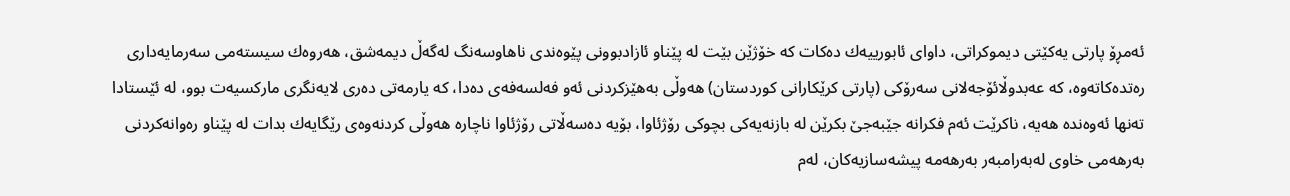ئه‌مڕۆ پارتى يه‌كێتى ديموكراتى، داواى ئابوریيه‌ك ده‌كات كه‌ خۆژێن بێت له‌ پێناو ئازادبوونى پێوه‌ندى ناهاوسه‌نگ له‌گه‌ڵ ديمه‌شق، هه‌روه‌ك سيسته‌مى سه‌رمايه‌دارى ره‌تده‌كاته‌وه‌، كه‌ عه‌بدوڵائۆجه‌لانى سه‌رۆكى (پارتى كرێكارانى كوردستان) هه‌وڵى به‌هێزكردنى ئه‌و فه‌لسه‌فه‌ى ده‌دا، كه‌ يارمه‌تى ده‌رى لايه‌نگرى ماركسيه‌ت بوو، له‌ ئێستادا ته‌نها ئه‌وه‌نده‌ هه‌يه‌، ناكرێت ئه‌م فكرانه‌ جێبه‌جێ بكرێن له‌ بازنه‌يه‌كى بچوكى رۆژئاوا، بۆيه‌ ده‌سه‌ڵاتى رۆژئاوا ناچاره‌ هه‌وڵى كردنه‌وه‌ى رێگايه‌ك بدات له‌ پێناو ره‌وانه‌كردنى به‌رهه‌مى خاوى له‌به‌رامبه‌ر به‌رهه‌مه‌ پيشه‌سازيه‌كان، له‌م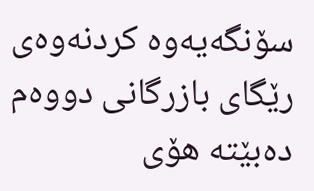سۆنگه‌يه‌وه‌ كردنه‌وه‌ى رێگاى بازرگانى دووه‌م ده‌بێته‌ هۆى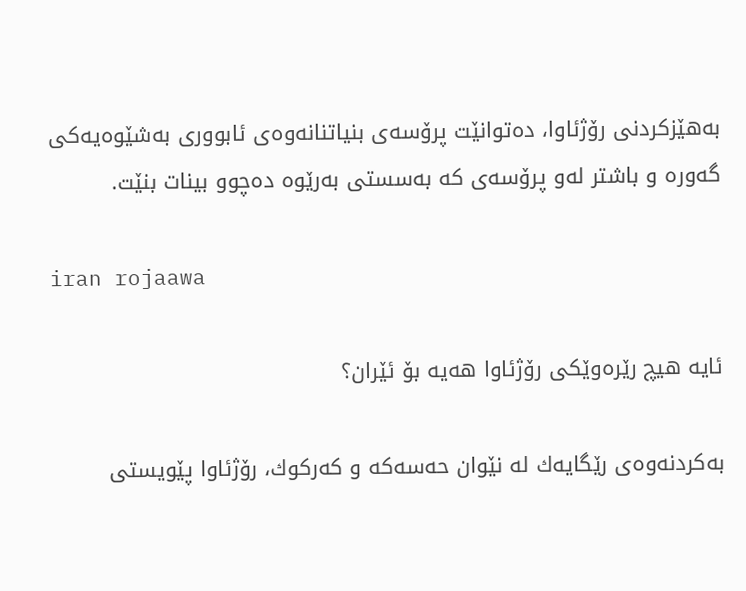به‌هێزكردنى رۆژئاوا‌، ده‌توانێت پرۆسه‌ى بنياتنانه‌وه‌ى ئابوورى به‌شێوه‌يه‌كى گه‌وره‌ و باشتر له‌و پرۆسه‌ى كه‌ به‌سستى به‌رێوه‌ ده‌چوو بینات بنێت.

iran rojaawa

ئايه‌ هيچ رێره‌وێكى رۆژئاوا هه‌يه‌ بۆ ئێران؟

به‌كردنه‌وه‌ى رێگايه‌ك له‌ نێوان حه‌سه‌كه‌ و كه‌ركوك، رۆژئاوا پێويستى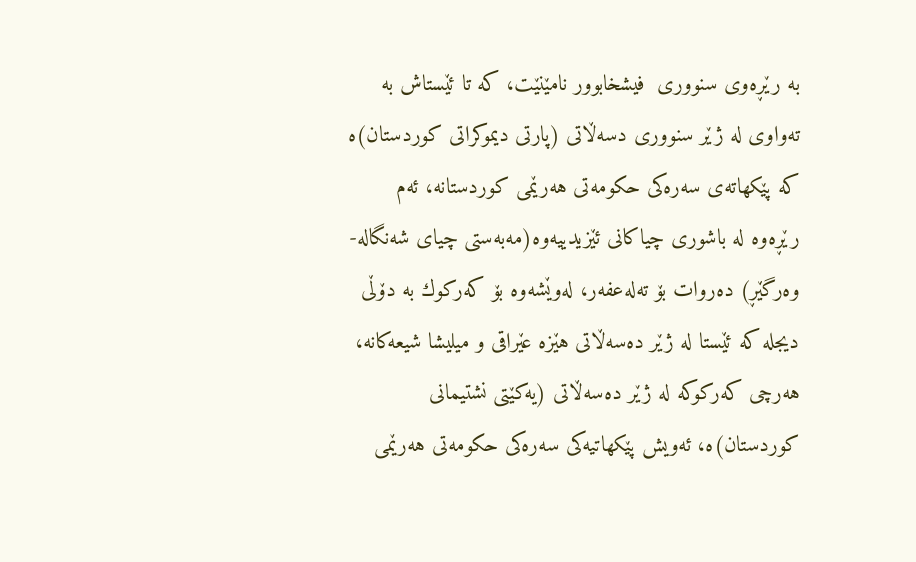به‌ رێڕه‌وى سنوورى  فيشخابوور نامێنێت، كه‌ تا ئێستاش به‌ ته‌واوى له‌ ژێر سنوورى دسه‌ڵاتی (پارتى ديموكراتى كوردستان)ه‌ كه‌ پێكهاته‌ى سه‌ره‌كى حكومه‌تى هه‌رێمى كوردستانه‌، ئه‌م رێڕه‌وه‌ له‌ باشورى چياكانى ئێزيدییه‌وه‌(مه‌به‌ستی چیای شه‌نگاله‌- وه‌رگێڕ) ده‌روات بۆ ته‌له‌عفه‌ر، له‌وێشه‌وه‌ بۆ كه‌ركوك به‌ دۆڵى ديجله‌ كه‌ ئێستا له‌ ژێر ده‌سه‌ڵاتی هێزه‌ عێراقى و ميليشا شيعه‌كانه‌، هه‌رچى كه‌ركوكه‌ له‌ ژێر ده‌سه‌ڵاتى (يه‌كێتى نشتيمانى كوردستان)ه‌، ئه‌ويش پێكهاتيه‌كى سه‌ره‌كى حكومه‌تى هه‌رێمى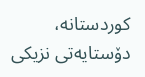كوردستانه‌، دۆستايه‌تى نزيكى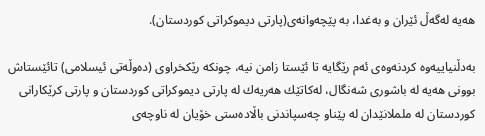هه‌يه‌ له‌گه‌ڵ ئێران و به‌غدا، به‌ پێچه‌وانه‌ى(پارتى ديموكراتى كوردستان).

به‌دڵنياييه‌وه‌ كردنه‌وه‌ى ئه‌م رێگايه‌ تا ئێستا زامن نيه‌، چونكه‌ رێكخراوى (ده‌وڵه‌تى ئيسلامى) تائێستاش بوونى هه‌يه‌ له‌ باشورى شه‌نگال، له‌كاتێك هه‌ريه‌ك له‌ پارتى ديموكراتى كوردستان و پارتى كرێكارانى كوردستان له‌ ململانێدان له‌ پێناو چه‌سپاندنى باڵاده‌ستى خۆيان له‌ ناوچه‌ى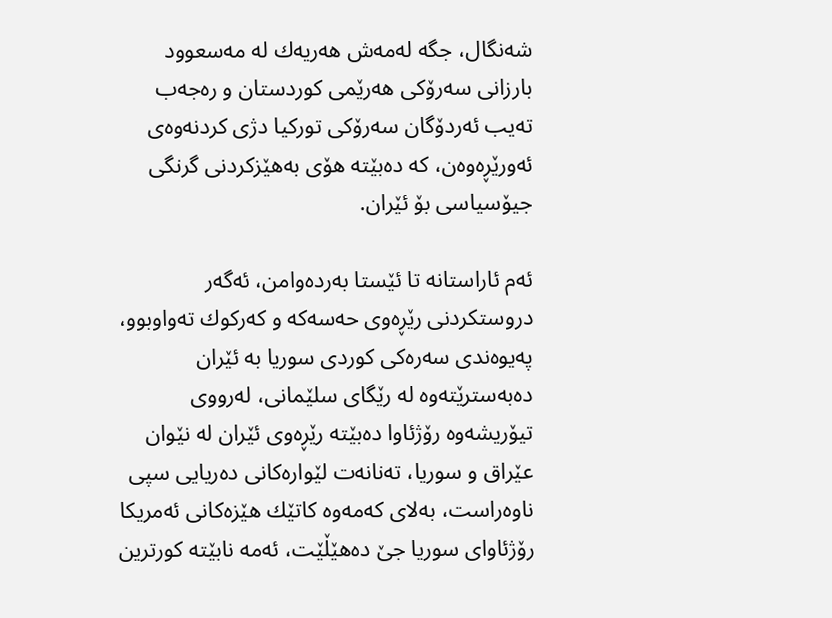شه‌نگال، جگه‌ له‌مه‌ش هه‌ريه‌ك له‌ مه‌سعوود بارزانى سه‌رۆكى هه‌رێمی كوردستان و ره‌جه‌ب ته‌يب ئه‌ردۆگان سه‌رۆكى توركيا دژى كردنه‌وه‌ى ئه‌ورێڕه‌وه‌ن، كه‌ ده‌بێته‌ هۆى به‌هێزكردنى گرنگى جيۆسياسى بۆ ئێران.

ئه‌م ئاراستانه‌ تا ئێستا به‌رده‌وامن، ئه‌گه‌ر دروستكردنى رێڕه‌وى حه‌سه‌كه و كه‌ركوك ته‌واوبوو، په‌يوه‌ندى سه‌ره‌كى كوردى سوريا به‌ ئێران ده‌به‌سترێته‌وه‌ له‌ رێگاى سلێمانى، له‌رووى تيۆريشه‌وه‌ رۆژئاوا ده‌بێته‌ رێڕه‌وى ئێران له‌ نێوان عێراق و سوريا، ته‌نانه‌ت لێواره‌كانى ده‌ريايى سپى ناوه‌راست، به‌لاى كه‌مه‌وه‌ كاتێك هێزه‌كانى ئه‌مريكا رۆژئاواى سوريا جێ ده‌هێڵێت، ئه‌مه‌ نابێته‌ كورترين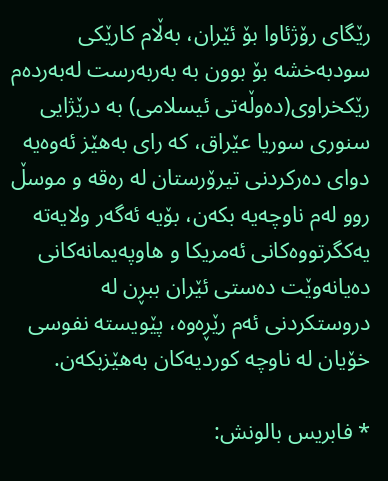رێگاى رۆژئاوا بۆ ئێران، به‌ڵام كارێكى سودبه‌خشه‌ بۆ بوون به‌ به‌ربه‌رست له‌به‌رده‌م رێكخراوى(ده‌وڵه‌تى ئيسلامى) به‌ درێژايى سنوری سوريا عێراق، كه‌ راى به‌هێز ئه‌وه‌يه‌ دواى ده‌ركردنى تيرۆرستان له‌ ره‌قه‌ و موسڵ روو له‌م ناوچه‌يه‌ بكه‌ن، بۆیه‌ ئه‌گه‌ر ولايه‌ته‌ يه‌كگرتووه‌كانى ئه‌مريكا و هاوپه‌يمانه‌كانى ده‌يانه‌وێت ده‌ستى ئێران ببڕن له‌ دروستكردنى ئه‌م رێڕه‌وه،‌ پێويسته‌ نفوسى خۆيان له‌ ناوچه‌ كورديه‌كان به‌هێزبكه‌ن.

* فابريس بالونش: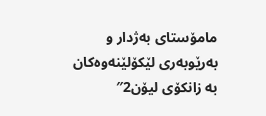مامۆستاى به‌ژدار و به‌رێوبه‌رى لێكۆلێنه‌وه‌كان به‌ زانكۆى ليۆن2″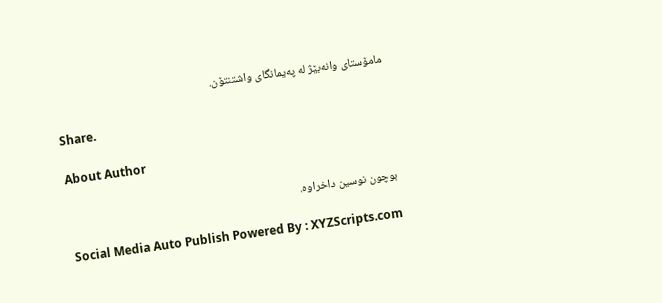مامۆستاى وانه‌بێژ له‌ په‌يمانگاى واشتنتۆن.

Share.

About Author

بوچون نوسین داخراوە.

Social Media Auto Publish Powered By : XYZScripts.com